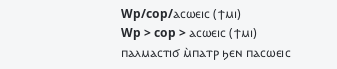Wp/cop/ⲁⲥⲱⲉⲓⲥ (ϯⲙⲓ)
Wp > cop > ⲁⲥⲱⲉⲓⲥ (ϯⲙⲓ)
ⲡⲁⲗⲙⲁⲥⲧⲓϭ ⲙ̀ⲡⲁⲧⲣ ϧⲉⲛ ⲡⲁⲥⲱⲉⲓⲥ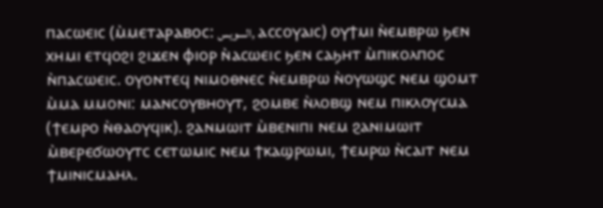ⲡⲁⲥⲱⲉⲓⲥ (ⲙ̀ⲙⲉⲧⲁⲣⲁⲃⲟⲥ: السويس, ⲁⲥⲥⲟⲩⲁⲓⲥ) ⲟⲩϯⲙⲓ ⲛ̀ⲉⲙⲃⲣⲱ ϧⲉⲛ ⲭⲏⲙⲓ ⲉⲧϥⲟϩⲓ ϩⲓϫⲉⲛ ⲫⲓⲟⲣ ⲛ̀ⲁⲥⲱⲉⲓⲥ ϧⲉⲛ ⲥⲁϧⲏⲧ ⲙ̀ⲡⲓⲕⲟⲗⲡⲟⲥ ⲛ̀ⲡⲁⲥⲱⲉⲓⲥ. ⲟⲩⲟⲛⲧⲉϥ ⲛⲓⲙⲟⲑⲛⲉⲥ ⲛ̀ⲉⲙⲃⲣⲱ ⲛ̀ⲟⲩⲱϣⲥ ⲛⲉⲙ ϣⲟⲙⲧ ⲙ̀ⲙⲁ ⲙⲙⲟⲛⲓ: ⲙⲁⲛⲥⲟⲩⲃⲏⲟⲩⲧ, ϩⲟⲙⲃⲉ ⲛ̀ⲗⲟⲃϣ ⲛⲉⲙ ⲡⲓⲕⲗⲟⲩⲥⲙⲁ (ϯⲉⲙⲣⲟ ⲛ̀ⲑⲁⲟⲩϥⲓⲕ). ϩⲁⲛⲙⲱⲓⲧ ⲙ̀ⲃⲉⲛⲓⲡⲓ ⲛⲉⲙ ϩⲁⲛⲓⲙⲱⲓⲧ ⲙ̀ⲃⲉⲣⲉϭⲱⲟⲩⲧⲥ ⲥⲉⲧⲱⲙⲓⲥ ⲛⲉⲙ ϯⲕⲁϣⲣⲱⲙⲓ, ϯⲉⲙⲣⲱ ⲛ̀ⲥⲁⲓⲧ ⲛⲉⲙ ϯⲙⲓⲛⲓⲥⲙⲁⲏⲗ.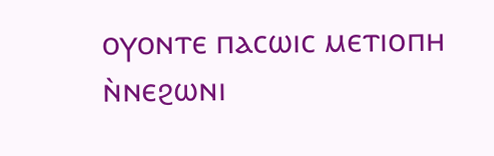ⲟⲩⲟⲛⲧⲉ ⲡⲁⲥⲱⲓⲥ ⲙⲉⲧⲓⲟⲡⲏ ⲛ̀ⲛⲉϩⲱⲛⲓ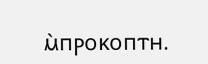ⲙ̀ⲡⲣⲟⲕⲟⲡⲧⲏ.